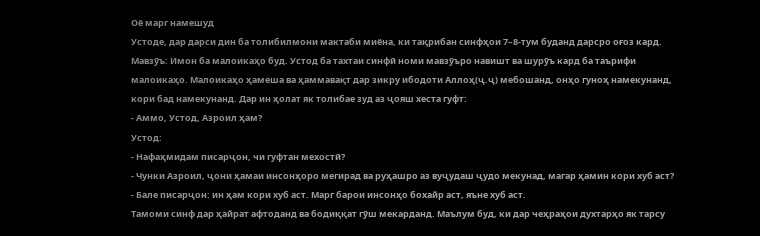Оё марг намешуд
Устоде, дар дарси дин ба толибилмони мактаби миёна, ки тақрибан синфҳои 7–8-тум буданд дарсро оғоз кард. Мавзӯъ: Имон ба малоикаҳо буд. Устод ба тахтаи синфӣ номи мавзӯъро навишт ва шурӯъ кард ба таърифи малоикаҳо. Малоикаҳо ҳамеша ва ҳаммавақт дар зикру ибодоти Аллоҳ(ҷ.ҷ) мебошанд, онҳо гуноҳ намекунанд, кори бад намекунанд. Дар ин ҳолат як толибае зуд аз ҷояш хеста гуфт:
- Аммо, Устод, Азроил ҳам?
Устод:
- Нафаҳмидам писарҷон, чи гуфтан мехостӣ?
- Чунки Азроил, ҷони ҳамаи инсонҳоро мегирад ва руҳашро аз вуҷудаш ҷудо мекунад, магар ҳамин кори хуб аст?
- Бале писарҷон: ин ҳам кори хуб аст. Марг барои инсонҳо бохайр аст, яъне хуб аст.
Тамоми синф дар ҳайрат афтоданд ва бодиққат гӯш мекарданд. Маълум буд, ки дар чеҳраҳои духтарҳо як тарсу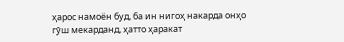ҳарос намоён буд, ба ин нигоҳ накарда онҳо гӯш мекарданд, ҳатто ҳаракат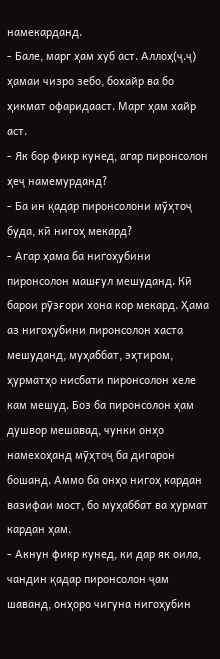намекарданд.
- Бале, марг ҳам хуб аст. Аллоҳ(ҷ.ҷ) ҳамаи чизро зебо, бохайр ва бо ҳикмат офаридааст. Марг ҳам хайр аст.
- Як бор фикр кунед, агар пиронсолон ҳеҷ намемурданд?
- Ба ин қадар пиронсолони мӯҳтоҷ буда, кӣ нигоҳ мекард?
- Агар ҳама ба нигоҳубини пиронсолон машғул мешуданд. Кӣ барои рӯзғори хона кор мекард. Ҳама аз нигоҳубини пиронсолон хаста мешуданд, муҳаббат, эҳтиром, ҳурматҳо нисбати пиронсолон хеле кам мешуд. Боз ба пиронсолон ҳам душвор мешавад, чунки онҳо намехоҳанд мӯҳтоҷ ба дигарон бошанд. Аммо ба онҳо нигоҳ кардан вазифаи мост, бо муҳаббат ва ҳурмат кардан ҳам.
- Акнун фикр кунед, ки дар як оила, чандин қадар пиронсолон ҷам шаванд, онҳоро чигуна нигоҳубин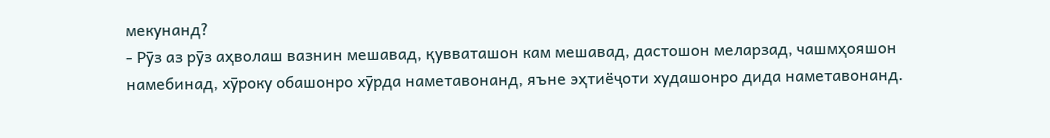мекунанд?
- Рӯз аз рӯз аҳволаш вазнин мешавад, қувваташон кам мешавад, дастошон меларзад, чашмҳояшон намебинад, хӯроку обашонро хӯрда наметавонанд, яъне эҳтиёҷоти худашонро дида наметавонанд.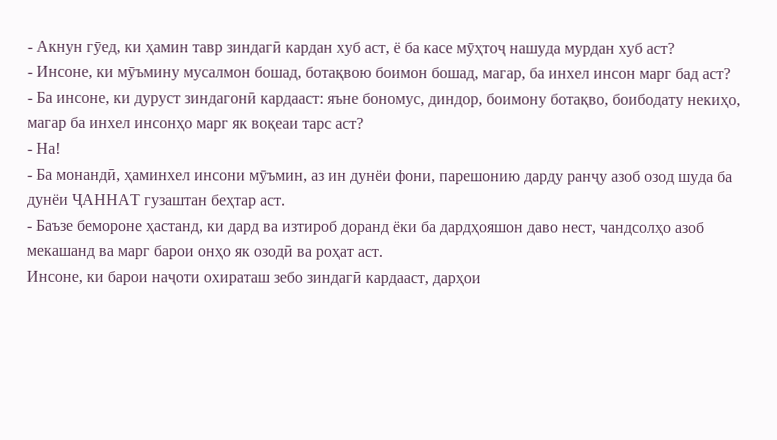- Акнун гӯед, ки ҳамин тавр зиндагӣ кардан хуб аст, ё ба касе мӯҳтоҷ нашуда мурдан хуб аст?
- Инсоне, ки мӯъмину мусалмон бошад, ботақвою боимон бошад, магар, ба инхел инсон марг бад аст?
- Ба инсоне, ки дуруст зиндагонӣ кардааст: яъне бономус, диндор, боимону ботақво, боибодату некиҳо, магар ба инхел инсонҳо марг як воқеаи тарс аст?
- На!
- Ба монандӣ, ҳаминхел инсони мӯъмин, аз ин дунёи фони, парешонию дарду ранҷу азоб озод шуда ба дунёи ҶАННАТ гузаштан беҳтар аст.
- Баъзе бемороне ҳастанд, ки дард ва изтироб доранд ёки ба дардҳояшон даво нест, чандсолҳо азоб мекашанд ва марг барои онҳо як озодӣ ва роҳат аст.
Инсоне, ки барои наҷоти охираташ зебо зиндагӣ кардааст, дарҳои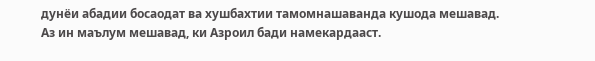дунёи абадии босаодат ва хушбахтии тамомнашаванда кушода мешавад.
Аз ин маълум мешавад, ки Азроил бади намекардааст.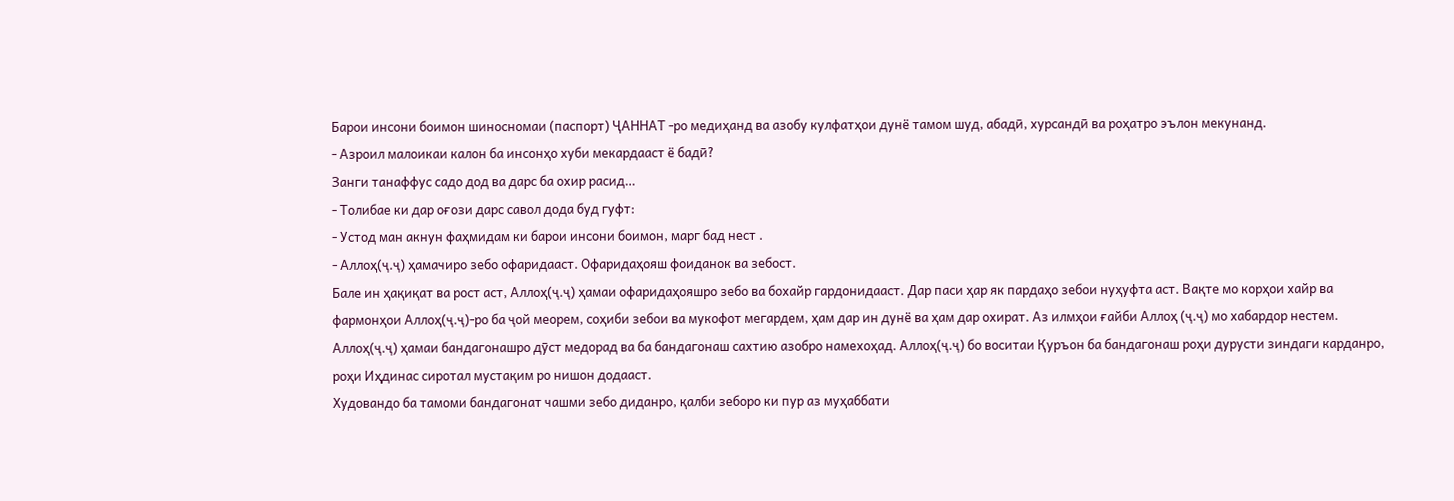Барои инсони боимон шиносномаи (паспорт) ҶАННАТ -ро медиҳанд ва азобу кулфатҳои дунё тамом шуд, абадӣ, хурсандӣ ва роҳатро эълон мекунанд.
- Азроил малоикаи калон ба инсонҳо хуби мекардааст ё бадӣ?
Занги танаффус садо дод ва дарс ба охир расид…
- Толибае ки дар оғози дарс савол дода буд гуфт:
- Устод ман акнун фаҳмидам ки барои инсони боимон, марг бад нест .
- Аллоҳ(ҷ.ҷ) ҳамачиро зебо офаридааст. Офаридаҳояш фоиданок ва зебост.
Бале ин ҳақиқат ва рост аст, Аллоҳ(ҷ.ҷ) ҳамаи офаридаҳояшро зебо ва бохайр гардонидааст. Дар паси ҳар як пардаҳо зебои нуҳуфта аст. Вақте мо корҳои хайр ва фармонҳои Аллоҳ(ҷ.ҷ)-ро ба ҷой меорем, соҳиби зебои ва мукофот мегардем, ҳам дар ин дунё ва ҳам дар охират. Аз илмҳои ғайби Аллоҳ (ҷ.ҷ) мо хабардор нестем. Аллоҳ(ҷ.ҷ) ҳамаи бандагонашро дӯст медорад ва ба бандагонаш сахтию азобро намехоҳад. Аллоҳ(ҷ.ҷ) бо воситаи Қуръон ба бандагонаш роҳи дурусти зиндаги карданро, роҳи Иҳдинас сиротал мустақим ро нишон додааст.
Худовандо ба тамоми бандагонат чашми зебо диданро, қалби зеборо ки пур аз муҳаббати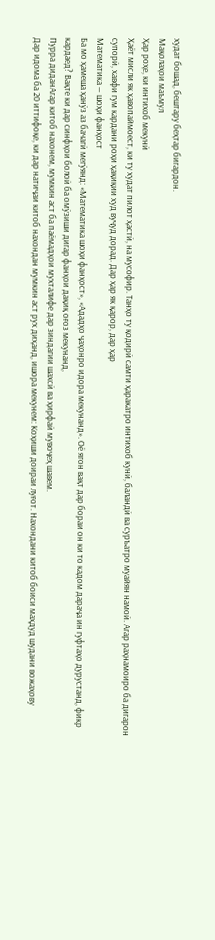худат бошад, бештару беҳтар бигардон.
Мақолаҳои маъмул
Ҳар роҳе, ки интихоб мекунӣ
Ҳаёт мисли як ҳавопаймоест, ки ту худат пилот ҳастӣ, на мусофир. Танҳо ту қодирӣ самти ҳаракатро интихоб кунӣ, баландӣ ва суръатро муайян намоӣ. Агар раҳнамоиро ба дигарон супорӣ, хавфи гум кардани роҳи ҳақиқии худ вуҷуд дорад. Дар ҳар як қарор, дар ҳар
Математика — шоҳи фанҳост
Ба мо ҳамеша ҳанӯз аз бачагӣ мегӯянд: «Математика шоҳи фанҳост», «Ададҳо ҷаҳонро идора мекунанд». Оё ягон вақт дар бораи он ки то кадом дараҷа ин гуфтаҳо дурустанд, фикр кардаед? Вақте ки дар синфҳои болоӣ ба омӯзиши дигар фанҳои дақиқ оғоз мекунанд,
Пурра диданАгар китоб нахонем, мумкин аст ба паёмадҳои мухталифе дар зиндагии шахсӣ ва ҳирфаӣ мувоҷеҳ шавем.
Дар идома ба 20 иттифоқе, ки дар натиҷаи китоб нахондан мумкин аст рух диҳанд, ишора мекунем: Коҳиши доираи луғот. Нахондани китоб боиси маҳдуд шудани вожаҳову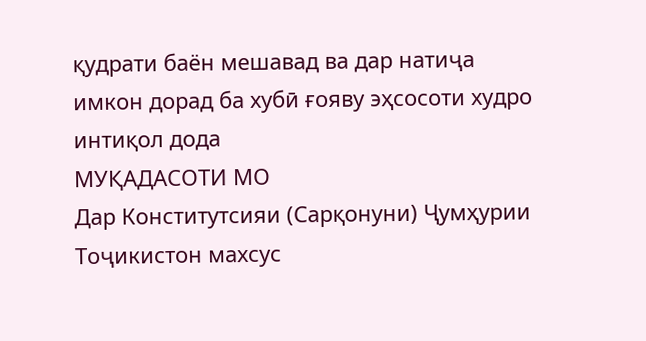қудрати баён мешавад ва дар натиҷа имкон дорад ба хубӣ ғояву эҳсосоти худро интиқол дода
МУҚАДАСОТИ МО
Дар Конститутсияи (Сарқонуни) Ҷумҳурии Тоҷикистон махсус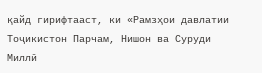қайд гирифтааст, ки «Рамзҳои давлатии Тоҷикистон Парчам, Нишон ва Суруди Миллӣ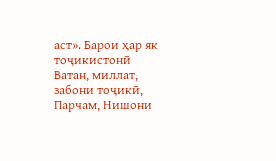аст». Барои ҳар як тоҷикистонӣ Ватан, миллат, забони тоҷикӣ, Парчам, Нишони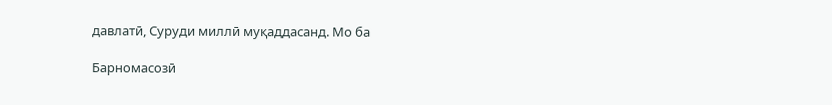давлатӣ, Суруди миллӣ муқаддасанд. Мо ба

Барномасозӣ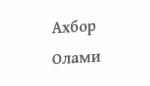Ахбор
Олами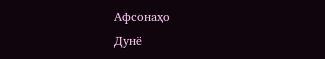Афсонаҳо
Дунё